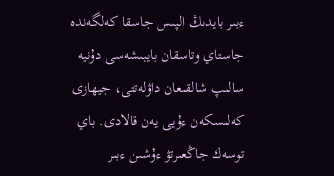ءبىر بايدىڭ الپىس جاسقا كەلگەندە جاستاي وتاسقان بايبىشەسى دۇنيە سالىپ شالقىعان داۋلەتتى، جيھازى كەلىسكەن ءۇيى يەن قالادى. باي توسەك جاڭعىرتۋ ءۇشىن ءبىر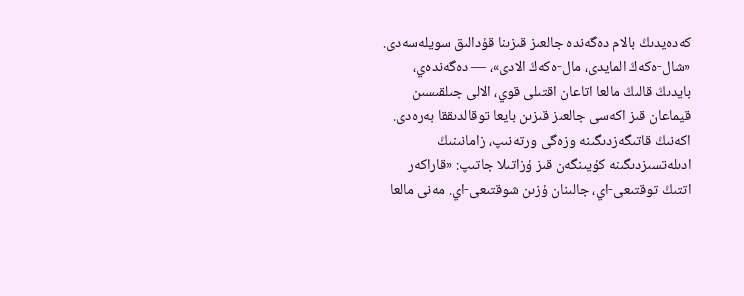كەدەيدىڭ بالام دەگەندە جالعىز قىزىنا قۇدالىق سويلەسەدى. «شال-ەكەڭ المايدى، مال-ەكەڭ الادى»، — دەگەندەي، بايدىڭ قالىڭ مالعا اتاعان اقتىلى قوي، الالى جىلقىسىن قيماعان قىز اكەسى جالعىز قىزىن بايعا توقالدىققا بەرەدى. اكەنىڭ قاتىگەزدىگىنە وزەگى ورتەنىپ، زامانىنىڭ ادىلەتسىزدىگىنە كۇيىنگەن قىز ۇزاتىلا جاتىپ: «قاراكەر اتتىڭ توقتىعى-اي، جالىنان ۇزىن شوقتىعى-اي. مەنى مالعا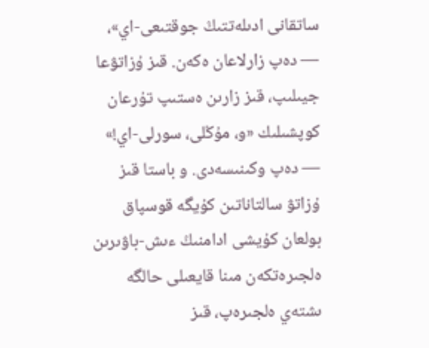ساتقانى ادىلەتتىڭ جوقتىعى-اي»، — دەپ زارلاعان ەكەن. قىز ۇزاتۋعا جيىلىپ، قىز زارىن ەستىپ تۇرعان كوپشىلىك «و، مۇڭلى، سورلى-اي!» — دەپ وكىنىسەدى. و باستا قىز ۇزاتۋ سالتاناتىن كۇيگە قوسپاق بولعان كۇيشى ادامنىڭ ءىش-باۋىرىن ەلجىرەتكەن مىنا قايعىلى حالگە ىشتەي ەلجىرەپ، قىز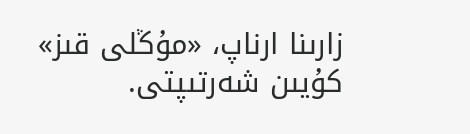زارىنا ارناپ، «مۇڭلى قىز» كۇيىن شەرتىپتى.